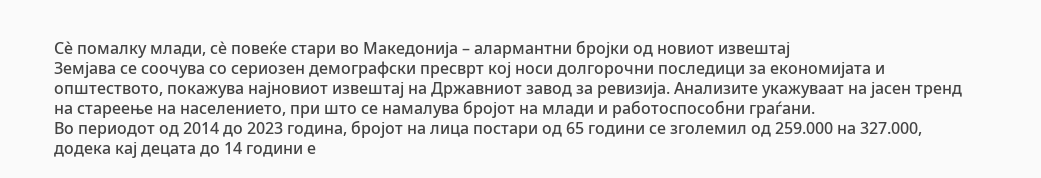Сѐ помалку млади, сѐ повеќе стари во Македонија – алармантни бројки од новиот извештај
Земјава се соочува со сериозен демографски пресврт кој носи долгорочни последици за економијата и општеството, покажува најновиот извештај на Државниот завод за ревизија. Анализите укажуваат на јасен тренд на стареење на населението, при што се намалува бројот на млади и работоспособни граѓани.
Во периодот од 2014 до 2023 година, бројот на лица постари од 65 години се зголемил од 259.000 на 327.000, додека кај децата до 14 години е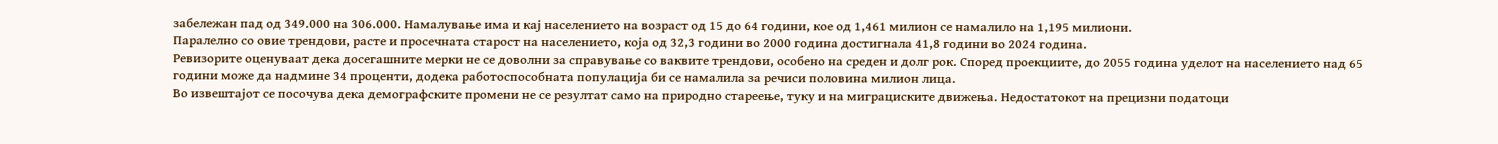забележан пад од 349.000 на 306.000. Намалување има и кај населението на возраст од 15 до 64 години, кое од 1,461 милион се намалило на 1,195 милиони.
Паралелно со овие трендови, расте и просечната старост на населението, која од 32,3 години во 2000 година достигнала 41,8 години во 2024 година.
Ревизорите оценуваат дека досегашните мерки не се доволни за справување со ваквите трендови, особено на среден и долг рок. Според проекциите, до 2055 година уделот на населението над 65 години може да надмине 34 проценти, додека работоспособната популација би се намалила за речиси половина милион лица.
Во извештајот се посочува дека демографските промени не се резултат само на природно стареење, туку и на миграциските движења. Недостатокот на прецизни податоци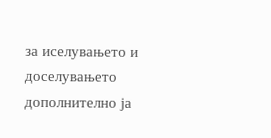за иселувањето и доселувањето дополнително ја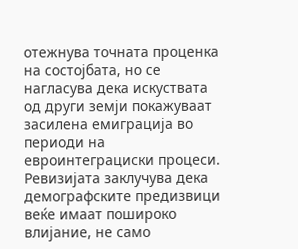отежнува точната проценка на состојбата, но се нагласува дека искуствата од други земји покажуваат засилена емиграција во периоди на евроинтеграциски процеси.
Ревизијата заклучува дека демографските предизвици веќе имаат пошироко влијание, не само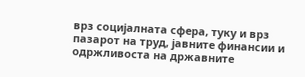врз социјалната сфера, туку и врз пазарот на труд, јавните финансии и одржливоста на државните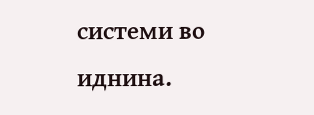системи во иднина.